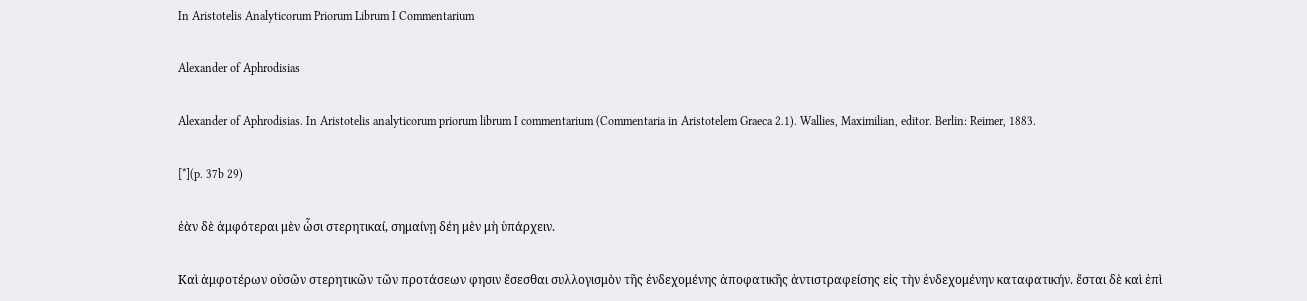In Aristotelis Analyticorum Priorum Librum I Commentarium

Alexander of Aphrodisias

Alexander of Aphrodisias. In Aristotelis analyticorum priorum librum I commentarium (Commentaria in Aristotelem Graeca 2.1). Wallies, Maximilian, editor. Berlin: Reimer, 1883.

[*](p. 37b 29)

ἐὰν δὲ ἀμφότεραι μὲν ὧσι στερητικαί, σημαίνῃ δέη μὲν μὴ ὑπάρχειν.

Καὶ ἀμφοτέρων οὐσῶν στερητικῶν τῶν προτάσεων φησιν ἔσεσθαι συλλογισμὸν τῆς ἐνδεχομένης ἀποφατικῆς ἀντιστραφείσης εἰς τὴν ἐνδεχομένην καταφατικήν. ἔσται δὲ καὶ ἐπὶ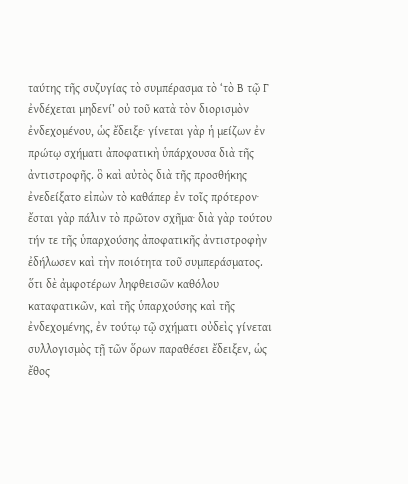ταύτης τῆς συζυγίας τὸ συμπέρασμα τὸ ‘τὸ Β τῷ Γ ἐνδέχεται μηδενί’ οὐ τοῦ κατὰ τὸν διορισμὸν ἐνδεχομένου, ὡς ἔδειξε· γίνεται γὰρ ἡ μείζων ἐν πρώτῳ σχήματι ἀποφατικὴ ὑπάρχουσα διὰ τῆς ἀντιστροφῆς. ὃ καὶ αὐτὸς διὰ τῆς προσθήκης ἐνεδείξατο εἰπὼν τὸ καθάπερ ἐν τοῖς πρότερον· ἔσται γὰρ πάλιν τὸ πρῶτον σχῆμα· διὰ γὰρ τούτου τήν τε τῆς ὑπαρχούσης ἀποφατικῆς ἀντιστροφὴν ἐδήλωσεν καὶ τὴν ποιότητα τοῦ συμπεράσματος. ὅτι δὲ ἀμφοτέρων ληφθεισῶν καθόλου καταφατικῶν, καὶ τῆς ὑπαρχούσης καὶ τῆς ἐνδεχομένης, ἐν τούτῳ τῷ σχήματι οὐδεὶς γίνεται συλλογισμὸς τῇ τῶν ὅρων παραθέσει ἔδειξεν, ὡς ἔθος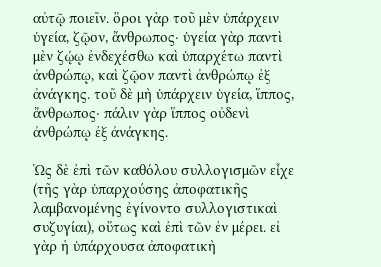αὐτῷ ποιεῖν. ὅροι γὰρ τοῦ μὲν ὑπάρχειν ὑγεία, ζῷον, ἄνθρωπος· ὑγεία γὰρ παντὶ μὲν ζῴῳ ἐνδεχέσθω καὶ ὑπαρχέτω παντὶ ἀνθρώπῳ, καὶ ζῷον παντὶ ἀνθρώπῳ ἐξ ἀνάγκης. τοῦ δὲ μὴ ὑπάρχειν ὑγεία, ἵππος, ἄνθρωπος· πάλιν γὰρ ἵππος οὐδενὶ ἀνθρώπῳ ἐξ ἀνάγκης.

Ὡς δὲ ἐπὶ τῶν καθόλου συλλογισμῶν εἶχε (τῆς γὰρ ὑπαρχούσης ἀποφατικῆς λαμβανομένης ἐγίνοντο συλλογιστικαὶ συζυγίαι), οὕτως καὶ ἐπὶ τῶν ἐν μέρει. εἰ γὰρ ἡ ὑπάρχουσα ἀποφατικὴ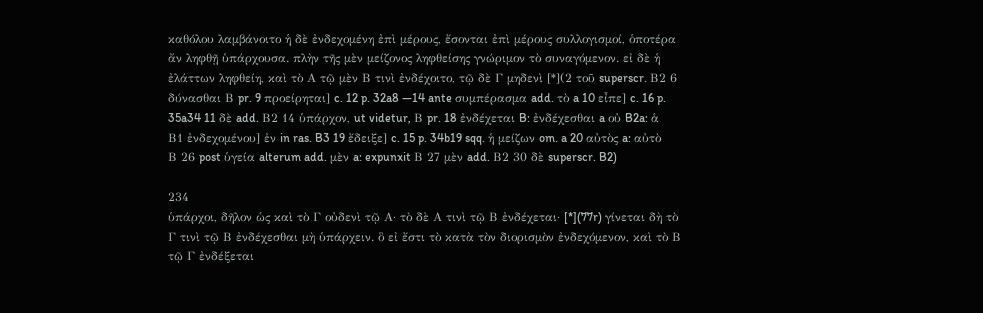καθόλου λαμβάνοιτο ἡ δὲ ἐνδεχομένη ἐπὶ μέρους, ἔσονται ἐπὶ μέρους συλλογισμοί, ὁποτέρα ἄν ληφθῇ ὑπάρχουσα. πλὴν τῆς μὲν μείζονος ληφθείσης γνώριμον τὸ συναγόμενον. εἰ δὲ ἡ ἐλάττων ληφθείη, καὶ τὸ Α τῷ μὲν Β τινὶ ἐνδέχοιτο, τῷ δὲ Γ μηδενὶ [*](2 τοῦ superscr. Β2 6 δύνασθαι Β pr. 9 προείρηται] c. 12 p. 32a8 —14 ante συμπέρασμα add. τὸ a 10 εἶπε] c. 16 p. 35a34 11 δὲ add. Β2 14 ὑπάρχον, ut videtur, Β pr. 18 ἐνδέχεται B: ἐνδέχεσθαι a οὐ B2a: ἁ Β1 ἐνδεχομένου] ἐν in ras. B3 19 ἔδειξε] c. 15 p. 34b19 sqq. ἡ μείζων om. a 20 αὐτὸς a: αὐτὸ Β 26 post ὑγεία alterum add. μὲν a: expunxit Β 27 μὲν add. Β2 30 δὲ superscr. B2)

234
ὑπάρχοι, δῆλον ὡς καὶ τὸ Γ οὐδενὶ τῷ Α· τὸ δὲ Α τινὶ τῷ Β ἐνδέχεται· [*](77r) γίνεται δὴ τὸ Γ τινὶ τῷ Β ἐνδέχεσθαι μὴ ὑπάρχειν. ὃ εἰ ἔστι τὸ κατὰ τὸν διορισμὸν ἐνδεχόμενον, καὶ τὸ Β τῷ Γ ἐνδέξεται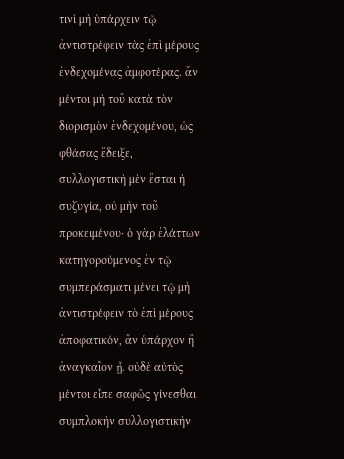τινὶ μὴ ὑπάρχειν τῷ ἀντιστρέφειν τὰς ἐπὶ μέρους ἐνδεχομένας ἀμφοτέρας. ἄν μέντοι μὴ τοῦ κατὰ τὸν διορισμὸν ἐνδεχομένου, ὡς φθάσας ἔδειξε, συλλογιστικὴ μὲν ἔσται ἡ συζυγία, οὐ μὴν τοῦ προκειμένου· ὁ γὰρ ἐλάττων κατηγορούμενος ἐν τῷ συμπεράσματι μένει τῷ μὴ ἀντιστρέφειν τὸ ἐπὶ μέρους ἀποφατικόν, ἄν ὑπάρχον ἢ ἀναγκαῖον ᾖ. οὐδὲ αὐτὸς μέντοι εἶπε σαφῶς γίνεσθαι συμπλοκὴν συλλογιστικὴν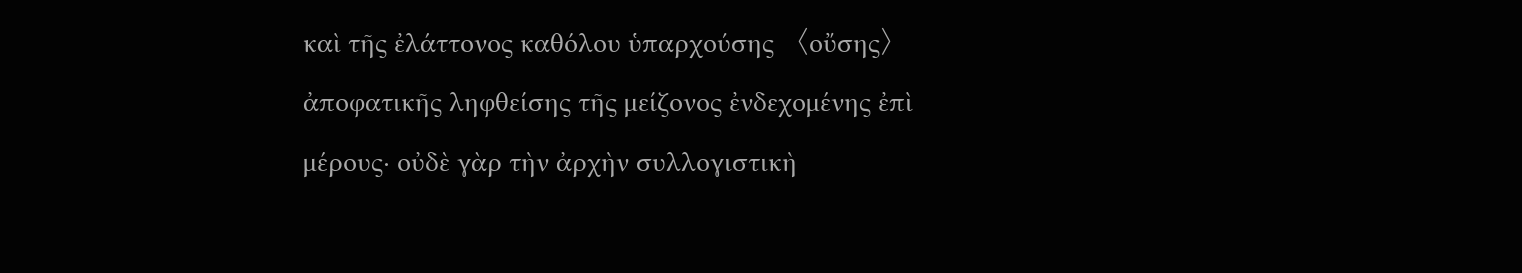καὶ τῆς ἐλάττονος καθόλου ὑπαρχούσης 〈οὔσης〉 ἀποφατικῆς ληφθείσης τῆς μείζονος ἐνδεχομένης ἐπὶ μέρους· οὐδὲ γὰρ τὴν ἀρχὴν συλλογιστικὴ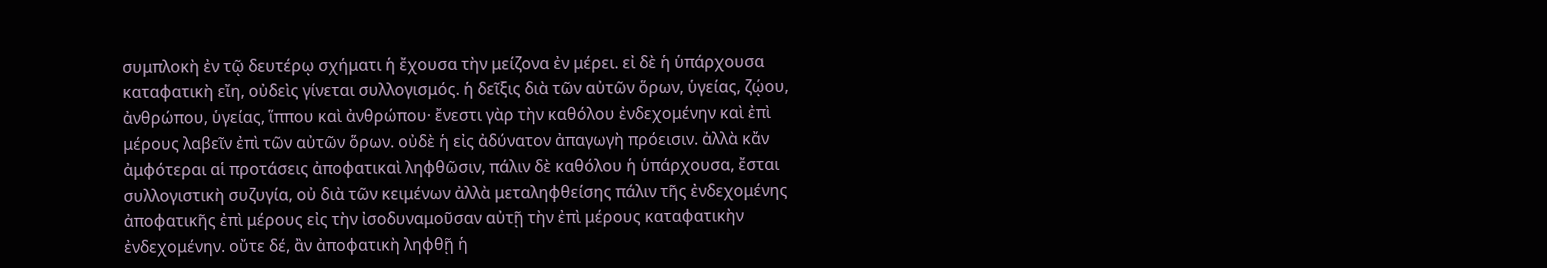συμπλοκὴ ἐν τῷ δευτέρῳ σχήματι ἡ ἔχουσα τὴν μείζονα ἐν μέρει. εἰ δὲ ἡ ὑπάρχουσα καταφατικὴ εἴη, οὐδεὶς γίνεται συλλογισμός. ἡ δεῖξις διὰ τῶν αὐτῶν ὅρων, ὑγείας, ζῴου, ἀνθρώπου, ὑγείας, ἵππου καὶ ἀνθρώπου· ἔνεστι γὰρ τὴν καθόλου ἐνδεχομένην καὶ ἐπὶ μέρους λαβεῖν ἐπὶ τῶν αὐτῶν ὅρων. οὐδὲ ἡ εἰς ἀδύνατον ἀπαγωγὴ πρόεισιν. ἀλλὰ κἄν ἀμφότεραι αἱ προτάσεις ἀποφατικαὶ ληφθῶσιν, πάλιν δὲ καθόλου ἡ ὑπάρχουσα, ἔσται συλλογιστικὴ συζυγία, οὐ διὰ τῶν κειμένων ἀλλὰ μεταληφθείσης πάλιν τῆς ἐνδεχομένης ἀποφατικῆς ἐπὶ μέρους εἰς τὴν ἰσοδυναμοῦσαν αὐτῇ τὴν ἐπὶ μέρους καταφατικὴν ἐνδεχομένην. οὔτε δέ, ἂν ἀποφατικὴ ληφθῇ ἡ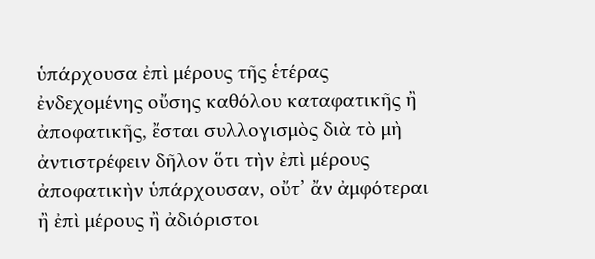ὑπάρχουσα ἐπὶ μέρους τῆς ἑτέρας ἐνδεχομένης οὔσης καθόλου καταφατικῆς ἢ ἀποφατικῆς, ἔσται συλλογισμὸς διὰ τὸ μὴ ἀντιστρέφειν δῆλον ὅτι τὴν ἐπὶ μέρους ἀποφατικὴν ὑπάρχουσαν, οὔτ’ ἄν ἀμφότεραι ἢ ἐπὶ μέρους ἢ ἀδιόριστοι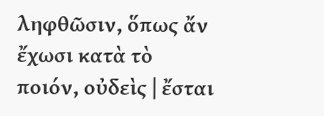ληφθῶσιν, ὅπως ἄν ἔχωσι κατὰ τὸ ποιόν, οὐδεὶς | ἔσται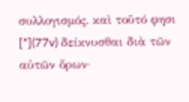συλλογισμός. καὶ τοῦτό φησι [*](77v) δείκνυσθαι διὰ τῶν αὐτῶν ὅρων·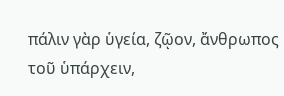πάλιν γὰρ ὑγεία, ζῷον, ἄνθρωπος τοῦ ὑπάρχειν,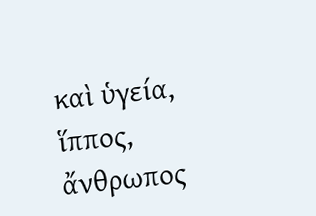καὶ ὑγεία, ἵππος, ἄνθρωπος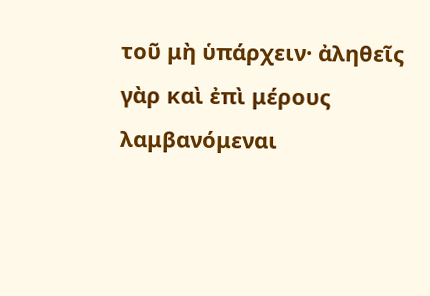τοῦ μὴ ὑπάρχειν· ἀληθεῖς γὰρ καὶ ἐπὶ μέρους λαμβανόμεναι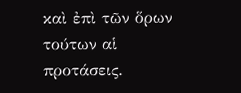καὶ ἐπὶ τῶν ὅρων τούτων αἱ προτάσεις.